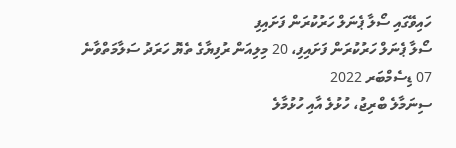ހައިވޭގައި ސޯލާ ޕެނަލް ހަރުކުރަން ފަށައިފި
ސޯލާ ޕެނަލް ހަރުކުރަން ފަށައިފި، 20 މިލިއަން ރުފިޔާގެ ތެޔޮ ހަރަދު ސަލާމަތްވާނެ
07 ޑިސެމްބަރ 2022
ސިނަމާލެ ބްރިޖު، ހުޅުލެ އާއި ހުޅުމާލެ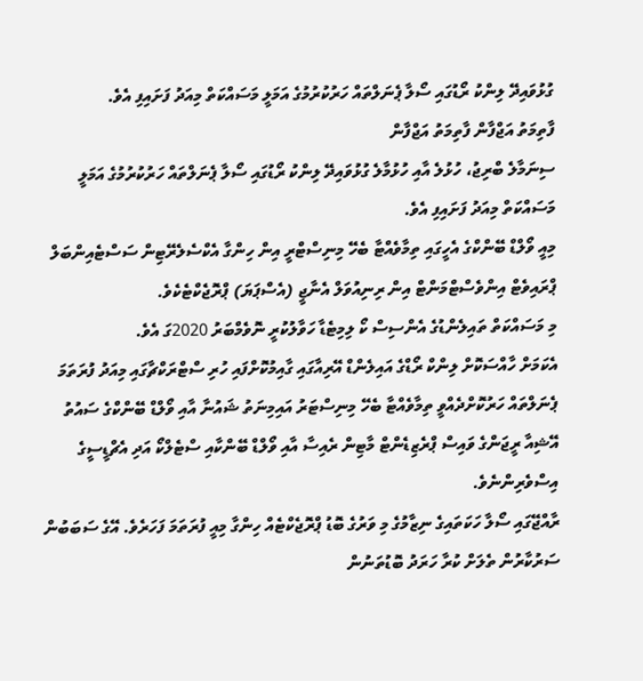ގުޅުވައިދޭ ލިންކު ރޯޑުގައި ސޯލާ ޕެނަލްތައް ހަރުކުރުމުގެ އަމަލީ މަސައްކަތް މިއަދު ފަށައިފި އެވެ.
ފާތިމަތު އަޖްފާން ފާތިމަތު އަޖްފާން
ސިނަމާލެ ބްރިޖު، ހުޅުލެ އާއި ހުޅުމާލެ ގުޅުވައިދޭ ލިންކު ރޯޑުގައި ސޯލާ ޕެނަލްތައް ހަރުކުރުމުގެ އަމަލީ މަސައްކަތް މިއަދު ފަށައިފި އެވެ.
މިއީ ވޯލްޑް ބޭންކްގެ އެހީގައި ތިމާވެއްޓާ ބެހޭ މިނިސްޓްރީ އިން ހިންގާ އެކްސެލެރޭޓިން ސަސްޓެއިންބަލް ޕްރައިވެޓް އިންވެސްޓްމަންޓް އިން ރިނިއުވަލް އެނާޖީ (އެސްޕަޔަ) ޕްރޮޖެކްޓެކެވެ.
މި މަސައްކަތް ތައިލެންޑުގެ އެންސިސް ކޯ ލިމިޓެޑާ ހަވާލުކުރީ ނޮވެމްބަރު 2020ގަ އެވެ.
އެކަމަށް ހާއްސަކޮށް ލިންކް ރޯޑްގެ އައިލެންޑް އޭރިއާގައި ގާއިމުކޮށްފައި ހުރި ސްޓްރަކްޗާގައި މިއަދު ފުރަތަމަ ޕެނަލްތައް ހަރުކޮށްދެއްވީ ތިމާވެއްޓާ ބެހޭ މިނިސްޓަރު އައިމިނަތު ޝައުނާ އާއި ވޯލްޑް ބޭންކްގެ ސައުތު އޭޝިއާ ރީޖަންގެ ވައިސް ޕްރެޒިޑެންޓް މާޓިން ރެއިސާ އާއި ވޯލްޑް ބޭންކާއި ސްޓެލްކޯ އަދި އެޗްޑީސީގެ އިސްވެރިންނެވެ.
ރާއްޖޭގައި ސޯލާ ހަކަތައިގެ ނިޒާމުގެ މި ވަރުގެ ބޮޑު ޕްރޮޖެކްޓެއް ހިންގާ މިއީ ފުރަތަމަ ފަހަރެވެ. އޭގެ ސަބަބުން ސަރުކާރުން ތެލަށް ކުރާ ހަރަދު ބޮޑުތަނުން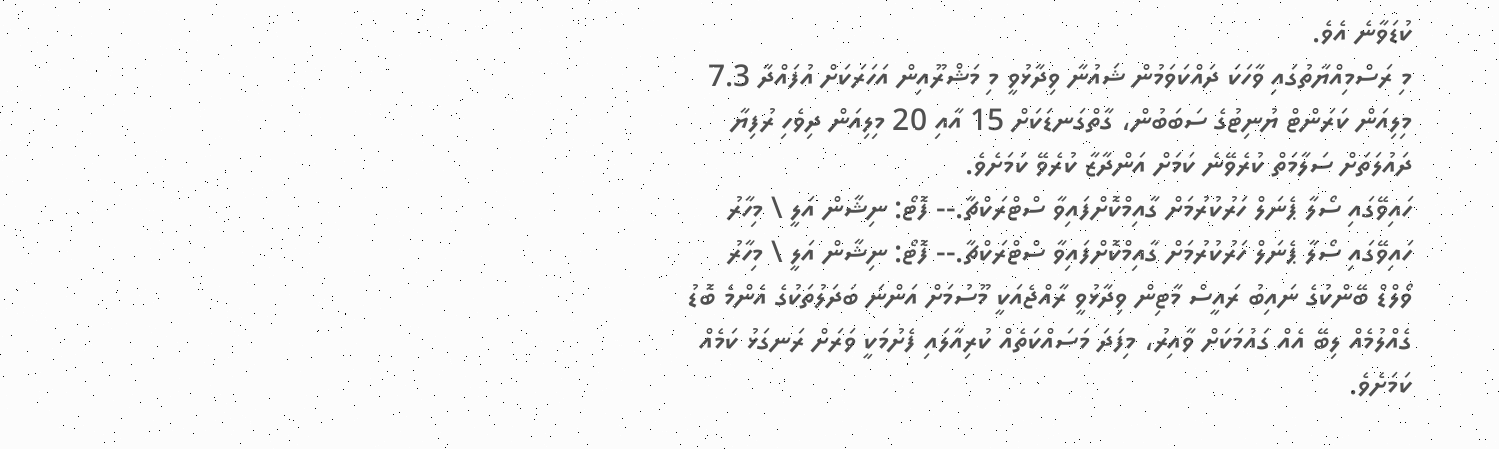ކުޑަވާނެ އެވެ.
މި ރަސްމިއްޔާތުގައި ވާހަކަ ދައްކަވަމުން ޝައުނާ ވިދާޅުވީ މި މަޝްރޫއިން އަހަރަކަށް އުފައްދާ 7.3 މިލިއަން ކަރަންޓް ޔުނިޓުގެ ސަބަބުން، ގާތްގަނޑަކަށް 15 އާއި 20 މިލިއަން ދިވެހި ރުފިޔާ ދައުލަތަށް ސަލާމަތް ކުރެވޭނެ ކަމަށް އަންދާޒާ ކުރެވޭ ކަމަށެވެ.
ހައިވޭގައި ސޯލާ ޕެނަލް ހަރުކުރުމަށް ގާއިމްކޮށްފައިވާ ސްޓްރަކްޗާ.-- ފޮޓޯ: ނިޝާން އަލީ \ މިހާރު
ހައިވޭގައި ސޯލާ ޕެނަލް ހަރުކުރުމަށް ގާއިމްކޮށްފައިވާ ސްޓްރަކްޗާ.-- ފޮޓޯ: ނިޝާން އަލީ \ މިހާރު
ވޯލްޑް ބޭންކުގެ ނައިބު ރައީސް މާޓިން ވިދާޅުވީ ރާއްޖެއަކީ މޫސުމަށް އަންނަ ބަދަލުތަކުގެ އެންމެ ބޮޑު ގެއްލުމެއް ލިބޭ އެއް ގައުމަކަށް ވާއިރު، މިފަދަ މަސައްކަތެއް ކުރިއާލައި ފެށުމަކީ ވަރަށް ރަނގަޅު ކަމެއް ކަމަށެވެ.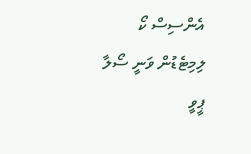އެންސިސް ކޯ ލިމިޓެޑުން ވަނީ ސޯލާ ޕީވީ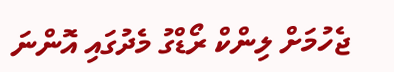ޖެހުމަށް ލިންކް ރޯޑްގު މެދުގައި އޮންނަ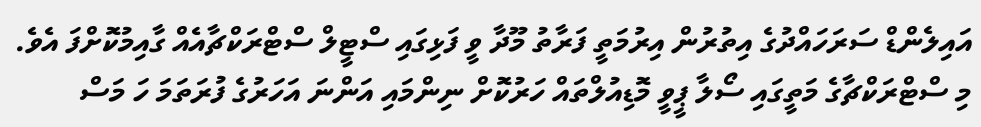އައިލެންޑް ސަރަހައްދުގެ އިތުރުން އިރުމަތީ ފަރާތު މޫދާ ވީ ފަޅިގައި ސްޓީލް ސްޓްރަކްޗާއެއް ގާއިމުކޮށްފަ އެވެ.
މި ސްޓްރަކްޗާގެ މަތީގައި ސޯލާ ޕީވީ މޮޑިއުލްތައް ހަރުކޮށް ނިންމައި އަންނަ އަހަރުގެ ފުރަތަމަ ހަ މަސް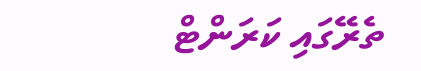ތެރޭގައި ކަރަންޓް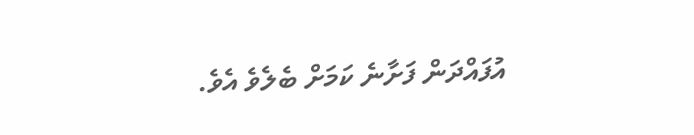އުފައްދަން ފަށާނެ ކަމަށް ބެލެވެ އެވެ.